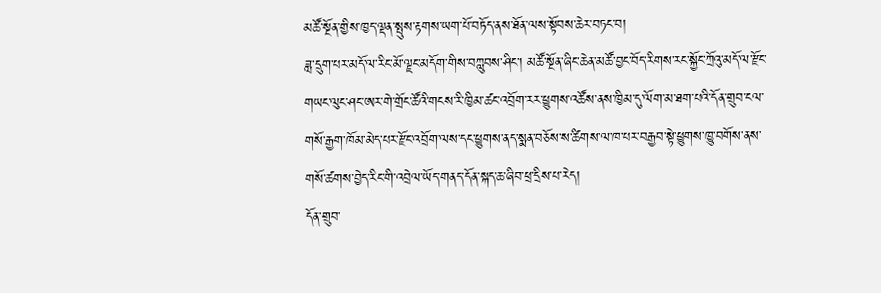མཚོ་སྔོན་གྱིས་ཁྱད་ལྡན་སྤུས་རྟགས་ཡག་པོ་བཏོད་ནས་ཐོན་ལས་སྟོབས་ཆེར་བཏང་བ།
ཟླ་དྲུག་པར་མདོ་ལ་རིང་མོ་ལྗང་མདོག་གིས་བཀླུབས་ཤིང་། མཚོ་སྔོན་ཞིང་ཆེན་མཚོ་བྱང་བོད་རིགས་རང་སྐྱོང་ཀྲོའུ་མདོ་ལ་རྫོང་གཡང་ལུང་ཤང་ཨར་གེ་གྲོང་ཚོའི་གངས་རི་ཁྱིམ་ཚང་འབྲོག་རར་ཕྱུགས་འཚོས་ནས་ཁྱིམ་དུ་ལོག་མ་ཐག་པའི་དོན་གྲུབ་ངལ་གསོ་རྒྱག་ཁོམ་མེད་པར་རྫོང་འབྲོག་ལས་དང་ཕྱུགས་ནད་སྨན་བཅོས་ས་ཚིགས་ལ་ཁ་པར་བརྒྱབ་སྟེ་ཕྱུགས་ཁྱུ་བགོས་ནས་གསོ་ཚགས་བྱེད་རིང་གི་འབྲེལ་ཡོད་གནད་དོན་སྐད་ཆ་ཞིབ་ཕྲ་དྲིས་པ་རེད།
དོན་གྲུབ་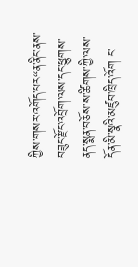ཀྱིས་གསར་འགོད་པར“ན་ནིང་ནས་བཟུང་རྫོང་འབྲོག་ལས་དང་ཕྱུགས་ནད་སྨན་བཅོས་ས་ཚིགས་ཀྱི་ལས་དོན་མི་སྣའི་མཛུབ་ཁྲིད་འོག ང་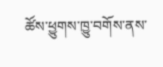ཚོས་ཕྱུགས་ཁྱུ་བགོས་ནས་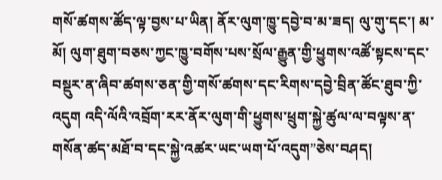གསོ་ཚགས་ཚོད་ལྟ་བྱས་པ་ཡིན། ནོར་ལུག་ཁྱུ་དབྱེ་བ་མ་ཟད། ལུ་གུ་དང་། མ་མོ། ལུག་ཐུག་བཅས་ཀྱང་ཁྱུ་བགོས་པས་སྲོལ་རྒྱུན་གྱི་ཕྱུགས་འཚོ་སྟངས་དང་བསྡུར་ན་ཞིབ་ཚགས་ཅན་གྱི་གསོ་ཚགས་དང་རིགས་དབྱེ་བྲིན་ཚོང་ཐུབ་ཀྱི་འདུག འདི་ལོའི་འབྲོག་རར་ནོར་ལུག་གི་ཕྱུགས་ཕྲུག་སྐྱེ་ཚུལ་ལ་བལྟས་ན་གསོན་ཚད་མཐོ་བ་དང་སྐྱེ་འཚར་ཡང་ཡག་པོ་འདུག”ཅེས་བཤད།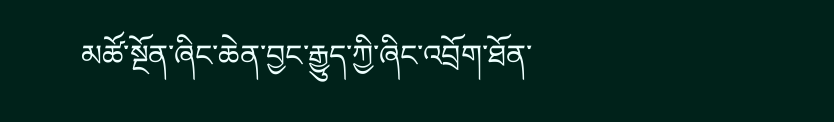མཚོ་སྔོན་ཞིང་ཆེན་བྱང་རྒྱུད་ཀྱི་ཞིང་འབྲོག་ཐོན་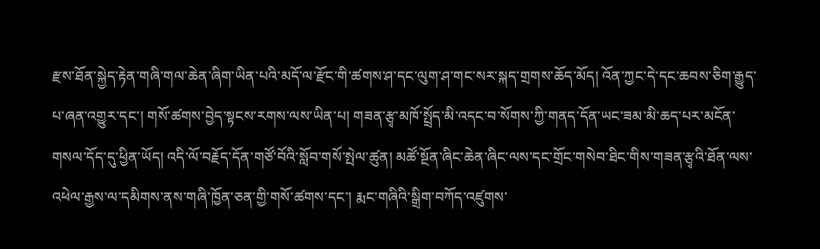རྫས་ཐོན་སྐྱེད་རྟེན་གཞི་གལ་ཆེན་ཞིག་ཡིན་པའི་མདོ་ལ་རྫོང་གི་ཚགས་ཤ་དང་ལུག་ཤ་གང་སར་སྐད་གྲགས་ཆོད་མོད། འོན་ཀྱང་དེ་དང་ཆབས་ཅིག་རྒྱུད་པ་ཞན་འགྱུར་དང་། གསོ་ཚགས་བྱེད་སྟངས་རགས་ལས་ཡིན་པ། གཟན་རྩྭ་མཁོ་སྤྲོད་མི་འདང་བ་སོགས་ཀྱི་གནད་དོན་ཡང་ཟམ་མི་ཆད་པར་མངོན་གསལ་དོད་དུ་ཕྱིན་ཡོད། འདི་ལོ་བརྗོད་དོན་གཙོ་བོའི་སློབ་གསོ་སྤེལ་ཚུན། མཚོ་སྔོན་ཞིང་ཆེན་ཞིང་ལས་དང་གྲོང་གསེབ་ཐིང་གིས་གཟན་རྩྭའི་ཐོན་ལས་འཕེལ་རྒྱས་ལ་དམིགས་ནས་གཞི་ཁྱོན་ཅན་གྱི་གསོ་ཚགས་དང་། རྨང་གཞིའི་སྒྲིག་བཀོད་འཛུགས་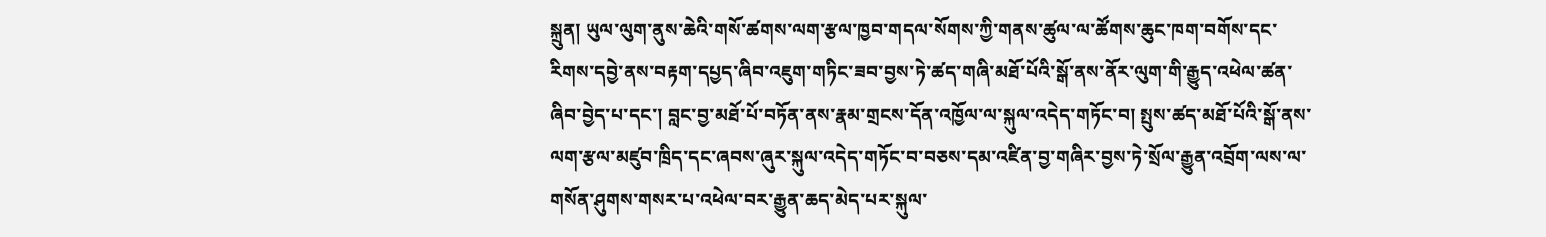སྐྲུན། ཡུལ་ལུག་ནུས་ཆེའི་གསོ་ཚགས་ལག་རྩལ་ཁྱབ་གདལ་སོགས་ཀྱི་གནས་ཚུལ་ལ་ཚོགས་ཆུང་ཁག་བགོས་དང་རིགས་དབྱེ་ནས་བརྟག་དཔྱད་ཞིབ་འཇུག་གཏིང་ཟབ་བྱས་ཏེ་ཚད་གཞི་མཐོ་པོའི་སྒོ་ནས་ནོར་ལུག་གི་རྒྱུད་འཕེལ་ཚན་ཞིབ་བྱེད་པ་དང་། བླང་བྱ་མཐོ་པོ་བཏོན་ནས་རྣམ་གྲངས་དོན་འཁྱོལ་ལ་སྐུལ་འདེད་གཏོང་བ། སྤུས་ཚད་མཐོ་པོའི་སྒོ་ནས་ལག་རྩལ་མཛུབ་ཁྲིད་དང་ཞབས་ཞུར་སྐུལ་འདེད་གཏོང་བ་བཅས་དམ་འཛིན་བྱ་གཞིར་བྱས་ཏེ་སྲོལ་རྒྱུན་འབྲོག་ལས་ལ་གསོན་ཤུགས་གསར་པ་འཕེལ་བར་རྒྱུན་ཆད་མེད་པར་སྐུལ་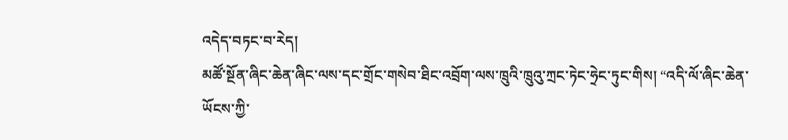འདེད་བཏང་བ་རེད།
མཚོ་སྔོན་ཞིང་ཆེན་ཞིང་ལས་དང་གྲོང་གསེབ་ཐིང་འབྲོག་ལས་ཁྲུའི་ཁྲུའུ་ཀྲང་ཏེང་ཧྲེང་ཏུང་གིས། “འདི་ལོ་ཞིང་ཆེན་ཡོངས་ཀྱི་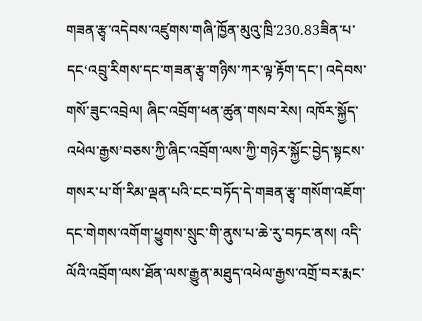གཟན་རྩྭ་འདེབས་འཛུགས་གཞི་ཁྱོན་མུའུ་ཁྲི་230.83ཟིན་པ་དང‘འབྲུ་རིགས་དང་གཟན་རྩྭ་གཉིས་ཀར་ལྟ་རྟོག་དང་། འདེབས་གསོ་ཟུང་འབྲེལ། ཞིང་འབྲོག་ཕན་ཚུན་གསབ་རེས། འཁོར་སྐྱོད་འཕེལ་རྒྱས’བཅས་ཀྱི་ཞིང་འབྲོག་ལས་ཀྱི་གཉེར་སྐྱོང་བྱེད་སྟངས་གསར་པ་གོ་རིམ་ལྡན་པའི་ངང་བཏོད་དེ་གཟན་རྩྭ་གསོག་འཇོག་དང་གེགས་འགོག་ཕྱུགས་སྲུང་གི་ནུས་པ་ཆེ་རུ་བཏང་ནས། འདི་ལོའི་འབྲོག་ལས་ཐོན་ལས་རྒྱུན་མཐུད་འཕེལ་རྒྱས་འགྲོ་བར་རྨང་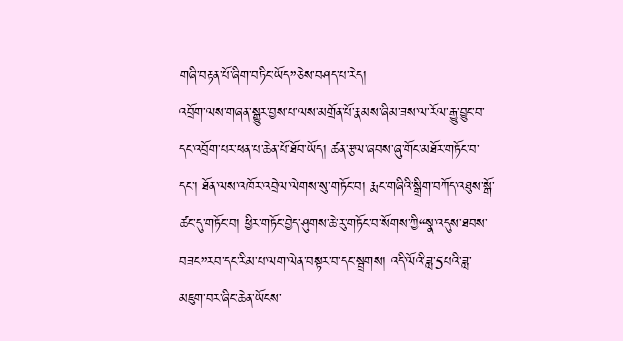གཞི་བརྟན་པོ་ཞིག་བཏིང་ཡོད”ཅེས་བཤད་པ་རེད།
འབྲོག་ལས་གཞན་སྒྱུར་བྱས་པ་ལས་མགྲོན་པོ་རྣམས་ཞིམ་ཟས་ལ་རོལ་རྒྱུ་བྱུང་བ་དང་འབྲོག་པར་ཕན་པ་ཆེན་པོ་ཐོབ་ཡོད། ཚན་རྩལ་ཞབས་ཞུ་གོང་མཐོར་གཏོང་བ་དང་། ཐོན་ལས་འཁོར་འབྲེལ་ལེགས་སུ་གཏོང་བ། རྨང་གཞིའི་སྒྲིག་བཀོད་འཐུས་སྒོ་ཚང་དུ་གཏོང་བ། ཕྱིར་གཏོང་བྱེད་ཤུགས་ཆེ་རུ་གཏོང་བ་སོགས་ཀྱི“སྣ་འདུས་ཐབས་བཟང”རབ་དང་རིམ་པ་ལག་ལེན་བསྟར་བ་དང་སྦྲགས། འདི་ལོའི་ཟླ་5པའི་ཟླ་མཇུག་བར་ཞིང་ཆེན་ཡོངས་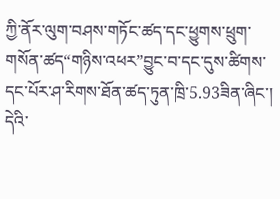ཀྱི་ནོར་ལུག་བཤས་གཏོང་ཚད་དང་ཕྱུགས་ཕྲུག་གསོན་ཚད“གཉིས་འཕར”བྱུང་བ་དང་དུས་ཚིགས་དང་པོར་ཤ་རིགས་ཐོན་ཚད་ཏུན་ཁྲི་5.93ཟིན་ཞིང་། དེའི་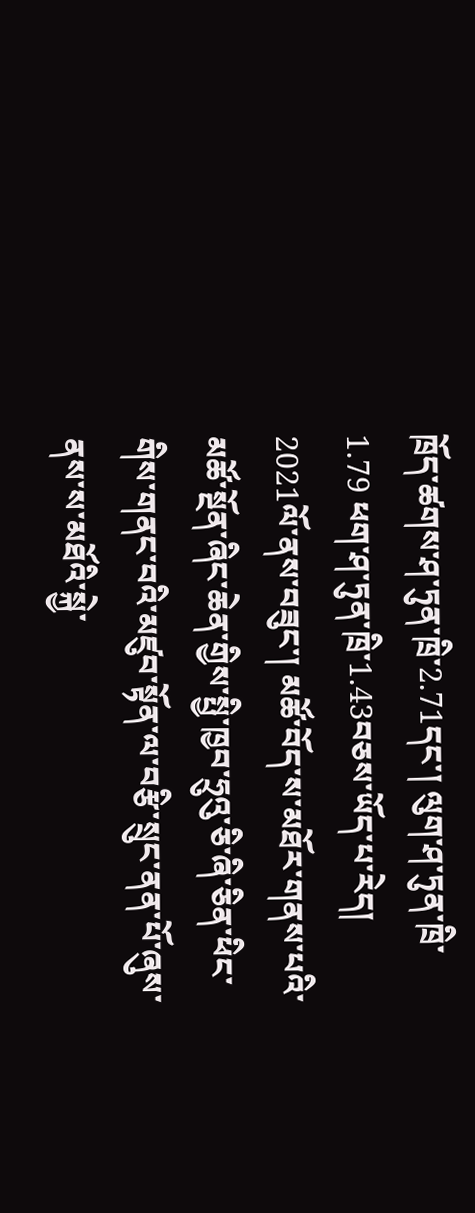ཁྲོད་ཚགས་ཤ་ཏུན་ཁྲི་2.71དང་། ལུག་ཤ་ཏུན་ཁྲི་1.79 ཕག་ཤ་ཏུན་ཁྲི་1.43བཅས་ཡོད་པ་རེད།
2021ལོ་ནས་བཟུང་། མཚོ་བོད་ས་མཐོར་གནས་པའི་མཚོ་སྔོན་ཞིང་ཆེན་གྱིས་སྤྱི་ཁྱབ་ཧྲུའུ་ཅི་ཞི་ཅིན་ཕིང་གིས་གནང་བའི་མཛུབ་སྟོན་ལ་བརྩི་སྲུང་ནན་པོ་ཞུས་ནས་ས་མཐོའི་སྐྱེ་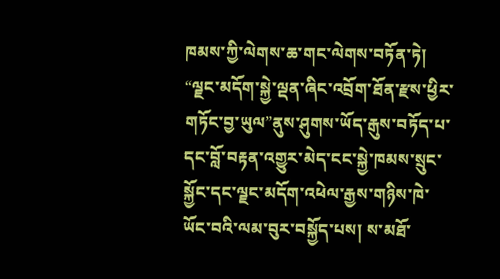ཁམས་ཀྱི་ལེགས་ཆ་གང་ལེགས་བཏོན་ཏེ། “ལྗང་མདོག་སྐྱེ་ལྡན་ཞིང་འབྲོག་ཐོན་རྫས་ཕྱིར་གཏོང་བྱ་ཡུལ”ནུས་ཤུགས་ཡོད་རྒུས་བཏོད་པ་དང་བློ་བརྟན་འགྱུར་མེད་ངང་སྐྱེ་ཁམས་སྲུང་སྐྱོང་དང་ལྗང་མདོག་འཕེལ་རྒྱས་གཉིས་ཁེ་ཡོང་བའི་ལམ་བུར་བསྐྱོད་པས། ས་མཐོ་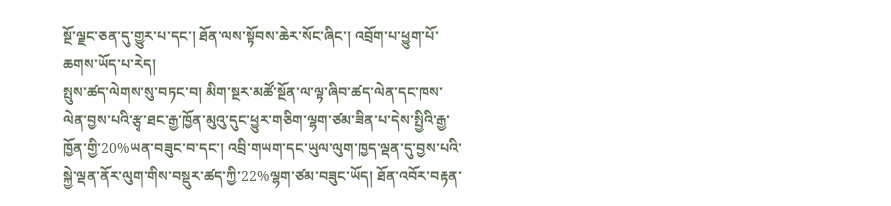སྔོ་ལྗང་ཅན་དུ་གྱུར་པ་དང་། ཐོན་ལས་སྟོབས་ཆེར་སོང་ཞིང་། འབྲོག་པ་ཕྱུག་པོ་ཆགས་ཡོད་པ་རེད།
སྤུས་ཚད་ལེགས་སུ་བཏང་བ། མིག་སྔར་མཚོ་སྔོན་ལ་ལྟ་ཞིབ་ཚད་ལེན་དང་ཁས་ལེན་བྱས་པའི་རྩྭ་ཐང་རྒྱ་ཁྱོན་མུའུ་དུང་ཕྱུར་གཅིག་ལྷག་ཙམ་ཟིན་པ་དེས་སྤྱིའི་རྒྱ་ཁྱོན་གྱི་20%ཡན་བཟུང་བ་དང་། འབྲི་གཡག་དང་ཡུལ་ལུག་ཁྱད་ལྡན་དུ་བྱས་པའི་སྐྱེ་ལྡན་ནོར་ལུག་གིས་བསྡུར་ཚད་ཀྱི་22%ལྷག་ཙམ་བཟུང་ཡོད། ཐོན་འབོར་བརྟན་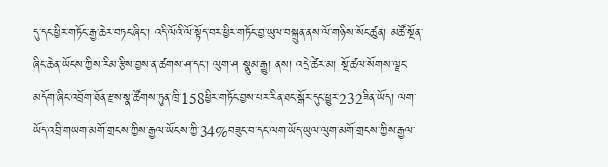དུ་དང་ཕྱིར་གཏོང་རྒྱ་ཆེར་བཏང་ཞིང་། འདི་ལོའི་ལོ་སྟོད་བར་ཕྱིར་གཏོང་བྱ་ཡུལ་བསྐྲུན་ནས་ལོ་གཉིས་སོང་ཚུན། མཚོ་སྔོན་ཞིང་ཆེན་ཡོངས་ཀྱིས་རིམ་རྩིས་བྱས་ན་ཚགས་ཤ་དང་། ལུག་ཤ སྣུམ་རྒྱུ། ནས། འདྲེ་ཚེར་མ། སྔོ་ཚལ་སོགས་ལྗང་མདོག་ཞིང་འབྲོག་ཐོན་རྫས་སྣ་ཚོགས་ཏུན་ཁྲི་158ཕྱིར་གཏོང་བྱས་པར་རིན་ཐང་སྒོར་དུང་ཕྱུར་232ཟིན་ཡོད། ལག་ཡོད་འབྲི་གཡག་མགོ་གྲངས་ཀྱིས་རྒྱལ་ཡོངས་ཀྱི་34%བཟུང་བ་དང་ལག་ཡོད་ཡུལ་ལུག་མགོ་གྲངས་ཀྱིས་རྒྱལ་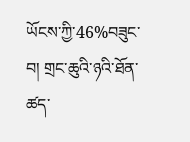ཡོངས་ཀྱི་46%བཟུང་བ། གྲང་ཆུའི་ཉའི་ཐོན་ཚད་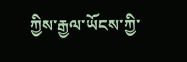ཀྱིས་རྒྱལ་ཡོངས་ཀྱི་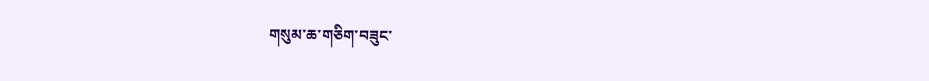གསུམ་ཆ་གཅིག་བཟུང་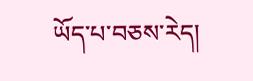ཡོད་པ་བཅས་རེད།